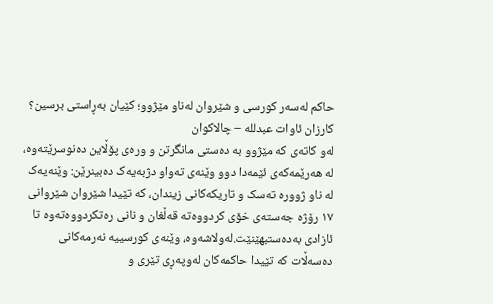حاکم لەسەر کورسی و شێروان لەناو مێژوو؛ کێیان بەڕاستی برسین؟
کارزان ئاوات عبدللە – چالاکوان
لەو کاتەی کە مێژوو بە دەستی مانگرتن و ورەی پۆڵاین دەنوسرێتەوە، لە هەرێمەکەی ئێمەدا دوو وێنەی تەواو دژبەیەک دەبینرێن: وێنەیەک لە ناو ژوورە تەسک و تاریکەکانی زیندان، کە تێیدا شێروان شێروانی ١٧ رۆژە جەستەی خۆی کردووەتە قەڵغان و نانی رەتکردووەتەوە تا ئازادی بەدەستبهێنێت.لەولاشەوە، وێنەی کورسییە نەرمەکانی دەسەڵات کە تێیدا حاکمەکان لەوپەڕی تێری و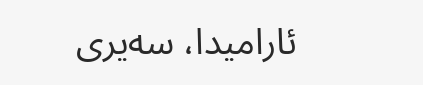ئارامیدا، سەیری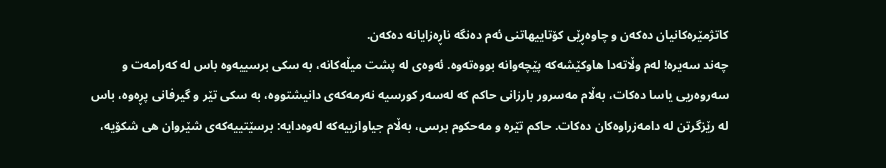کاتژمێرەکانیان دەکەن و چاوەڕێی کۆتاییهاتنی ئەم دەنگە ناڕەزایانە دەکەن.
چەند سەیرە! لەم وڵاتەدا هاوکێشەکە پێچەوانە بووەتەوە. ئەوەی لە پشت میڵەکانە، بە سکی برسییەوە باس لە کەرامەت و سەروەریی یاسا دەکات، بەڵام مەسرور بارزانی حاکم کە لەسەر کورسیە نەرمەکەی دانیشتووە، بە سکی تێر و گیرفانی پڕەوە، باس لە رێزگرتن لە دامەزراوەکان دەکات. حاکم تێرە و مەحکوم برسی، بەڵام جیاوازییەکە لەوەدایە: برسێتییەکەی شێروان هی شکۆیە،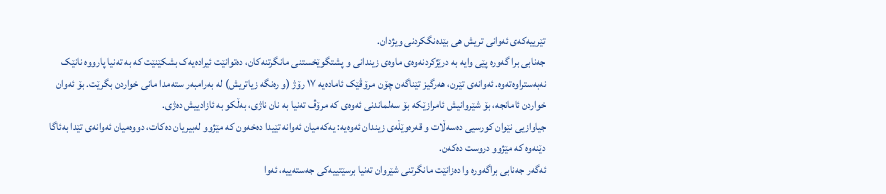تێرییەکەی ئەوانی تریش هی بێدەنگکردنی ویژدان.
جەنابی برا گەورە پێی وایە بە درێژکردنەوەی ماوەی زیندانی و پشتگوێخستنی مانگرتنەکان، دەتوانێت ئیرادەیەک بشکێنێت کە بە تەنیا پارووە نانێک نەبەستراوەتەوە. ئەوانەی تێرن، هەرگیز تێناگەن چۆن مرۆڤێک ئامادەیە ١٧ رۆژ (و رەنگە زیاتریش) لە بەرامبەر ستەمدا مانی خواردن بگرێت. بۆ ئەوان خواردن ئامانجە، بۆ شێروانیش ئامرازێکە بۆ سەلماندنی ئەوەی کە مرۆڤ تەنیا بە نان ناژی، بەڵکو بە ئازادییش دەژی.
جیاوازیی نێوان کورسیی دەسەڵات و قەرەوێڵەی زیندان ئەوەیە: یەکەمیان ئەوانە تێیدا دەخەون کە مێژوو لەبیریان دەکات، دووەمیان ئەوانەی تێدا بەئاگا دێنەوە کە مێژوو دروست دەکەن.
ئەگەر جەنابی براگەورە وا دەزانێت مانگرتنی شێروان تەنیا برسێتییەکی جەستەییە، ئەوا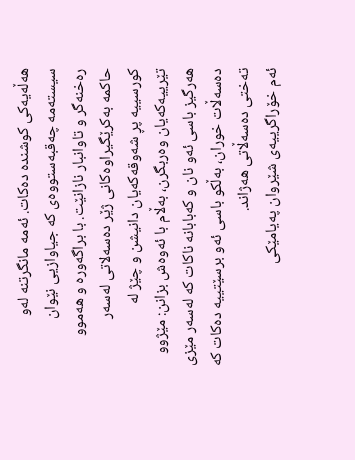هەڵەیەکی کوشندە دەکات. ئەمە مانگرتنە لەو سیستەمە چەقبەستووەی کە جیاوازیی نێوان رەخنەگر و تاوانبار نازانێت. با براگەورە و هەموو حاکمە بەکرێگیراوەکانی ژێر دەسەلاتی لەسەر کورسییە پڕ شەوقەکەیان دانیشن و چێژ لە تێرییەکەیان وەربگرن، بەڵام با ئەوەش بزانن: مێژوو هەرگیز باسی ئەو نان و کەبابانە ناکات کە لەسەر مێزی دەسەڵات خوران، بەڵکو باسی ئەو برسێتییە دەکات کە تەختی دەسەڵاتی هەژاند.
ئەم خۆراگرییەی شێروان پەیامێکی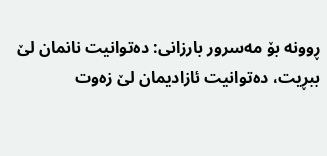ڕوونە بۆ مەسرور بارزانی: دەتوانیت نانمان لێ ببڕیت، دەتوانیت ئازادیمان لێ زەوت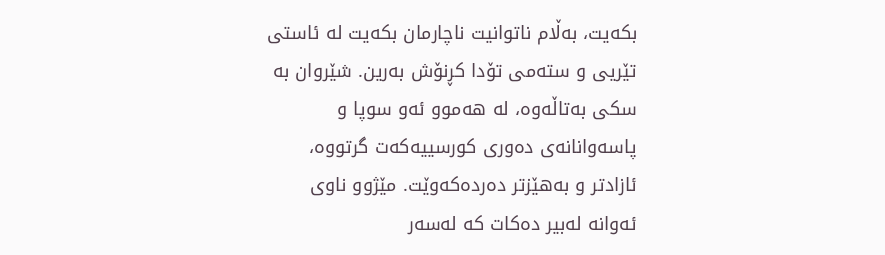بکەیت، بەڵام ناتوانیت ناچارمان بکەیت لە ئاستی تێریی و ستەمی تۆدا کڕنۆش بەرین. شێروان بە سکی بەتاڵەوە، لە هەموو ئەو سوپا و پاسەوانانەی دەوری کورسییەکەت گرتووە، ئازادتر و بەهێزتر دەردەکەوێت. مێژوو ناوی ئەوانە لەبیر دەکات کە لەسەر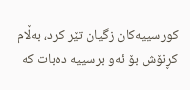کورسییەکان زگیان تێر کرد، بەڵام کڕنۆش بۆ ئەو برسییە دەبات کە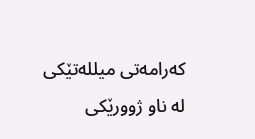کەرامەتی میللەتێکی لە ناو ژوورێکی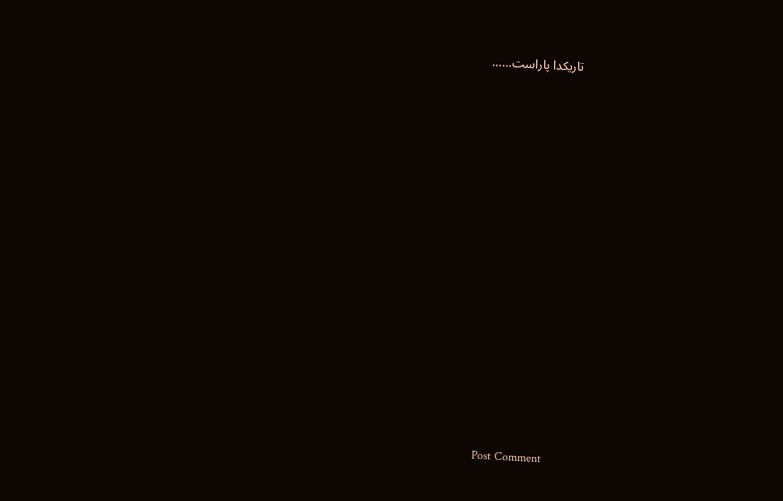تاریکدا پاراست……















Post Comment